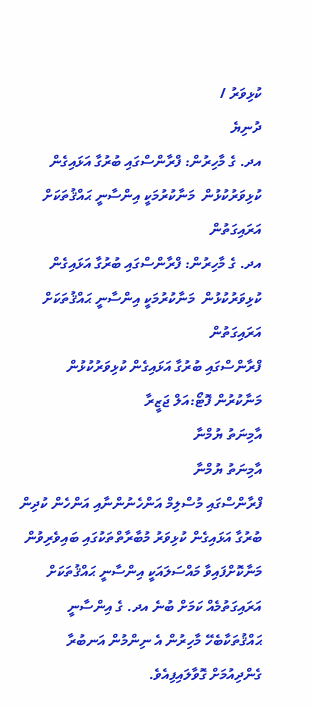ކުޅިވަރު /
ދުނިޔެ
އދ. ގެ މާހިރުން: ފްރާންސްގައި ބުރުގާ އަޅައިގެން ކުޅިވަރުކުޅުން  މަނާކުރުމަކީ އިންސާނީ ޙައްޤުތަކަށް އަރައިގަތުން
އދ. ގެ މާހިރުން: ފްރާންސްގައި ބުރުގާ އަޅައިގެން ކުޅިވަރުކުޅުން  މަނާކުރުމަކީ އިންސާނީ ޙައްޤުތަކަށް އަރައިގަތުން
ފްރާންސްގައި ބުރުގާ އަޅައިގެން ކުޅިވަރުކުޅުން  މަނާކުރުން ފޮޓޯ:އަލް ޖަޒީރާ
އާމިނަތު ޔުމްނާ
އާމިނަތު ޔުމްނާ
ފްރާންސްގައި މުސްލިމް އަންހެނުންނާއި އަންހެން ކުދިން ބުރުގާ އަޅައިގެން ކުޅިވަރު މުބާރާތްތަކުގައި ބައިވެރިވުން މަނާކޮށްފައިވާ މައްސަލައަކީ އިންސާނީ ޙައްޤުތަކަށް އަރައިގަތުމެއް ކަމަށް ބުނެ އދ. ގެ އިންސާނީ ޙައްޤުތަކާބެހޭ މާހިރުން އެ ނިންމުން އަނބުރާ ގެންދިއުމަށް ގޮވާލައިފިއެވެ.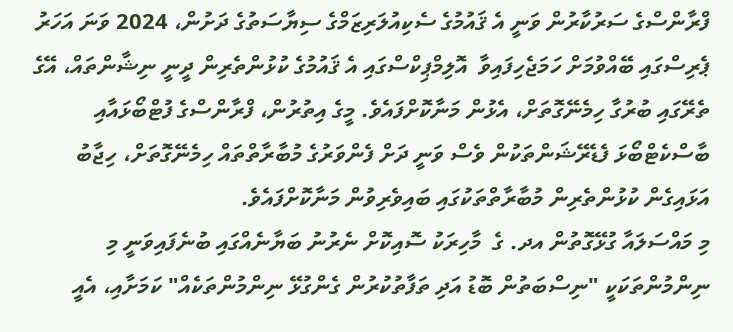ފްރާންސްގެ ސަރުކާރުން ވަނީ އެ ޤައުމުގެ ސެކިއުލަރިޒަމްގެ ސިޔާސަތުގެ ދަށުން، 2024 ވަނަ އަހަރު ޕެރިސްގައި ބޭއްވުމަށް ހަމަޖެހިފައިވާ  އޮލިމްޕިކްސްގައި އެ ޤައުމުގެ ކުޅުންތެރިން ދީނީ ނިޝާންތައް، އޭގެ ތެރޭގައި ބުރުގާ ހިމެނޭގޮތަށް، އެޅުން މަނާކޮށްފައެވެ. މީގެ އިތުރުން، ފްރާންސްގެ ފުޓްބޯޅައާއި ބާސްކެޓްބޯޅަ ފެޑެރޭޝަންތަކުން ވެސް ވަނީ ދަށް ފެންވަރުގެ މުބާރާތްތައް ހިމެނޭގޮތަށް، ހިޖާބު އަޅައިގެން ކުޅުންތެރިން މުބާރާތްތަކުގައި ބައިވެރިވުން މަނާކޮށްފައެވެ.
މި މައްސަލައާ ގުޅޭގޮތުން އދ. ގެ  މާހިރަކު ސޮއިކޮށް ނެރުނު ބަޔާނެއްގައި ބުނެފައިވަނީ މި ނިންމުންތަކަކީ "ނިސްބަތުން ބޮޑު އަދި ތަފާތުކުރުން ގެންގުޅޭ ނިންމުންތަކެއް" ކަމަށާއި، އެއީ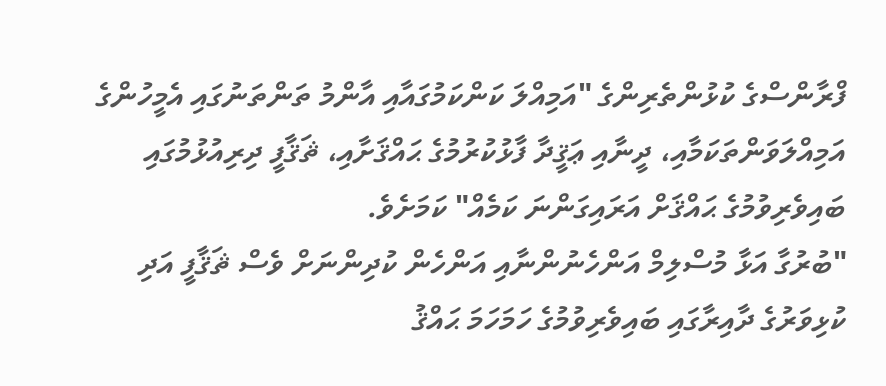ފްރާންސްގެ ކުޅުންތެރިންގެ "އަމިއްލަ ކަންކަމުގައާއި އާންމު ތަންތަނުގައި އެމީހުންގެ އަމިއްލަވަންތަކަމާއި، ދީނާއި ޢަޤީދާ ފާޅުކުރުމުގެ ޙައްޤަށާއި، ޘަޤާފީ ދިރިއުޅުމުގައި ބައިވެރިވުމުގެ ޙައްޤަށް އަރައިގަންނަ ކަމެއް" ކަމަށެވެ.
"ބުރުގާ އަޅާ މުސްލިމް އަންހެނުންނާއި އަންހެން ކުދިންނަށް ވެސް ޘަޤާފީ އަދި ކުޅިވަރުގެ ދާއިރާގައި ބައިވެރިވުމުގެ ހަމަހަމަ ޙައްޤު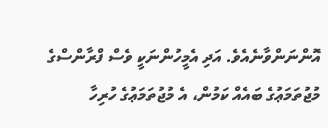އޮންނަންވާނެއެވެ. އަދި އެމީހުންނަކީ ވެސް ފްރާންސްގެ މުޖުތަމަޢުގެ ބައެއް ކަމުން، އެ މުޖުތަމަޢުގެ ހުރިހާ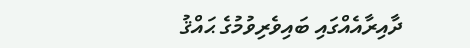ދާއިރާއެއްގައި ބައިވެރިވުމުގެ ޙައްޤު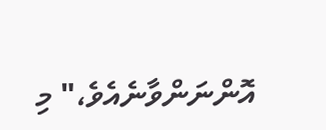އޮންނަންވާނެއެވެ،" މި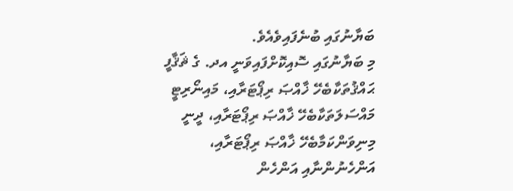ބަޔާނުގައި ބުނެފައިވެއެވެ.
މި ބަޔާނުގައި ސޮއިކޮށްފައިވަނީ އދ. ގެ ޘަޤާފީ ޙައްޤުތަކާބެހޭ ޚާއްޞަ ރިޕޯޓަރާއި، މައިނޯރިޓީ މައްސަލަތަކާބެހޭ ޚާއްޞަ ރިޕޯޓަރާއި، ދީނީ މިނިވަންކަމާބެހޭ ޚާއްޞަ ރިޕޯޓަރާއި، އަންހެނުންނާއި އަންހެން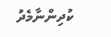ކުދިންނާމެދު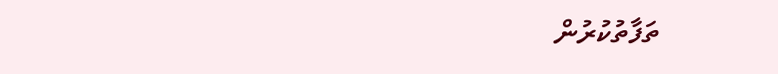ތަފާތުކުރުން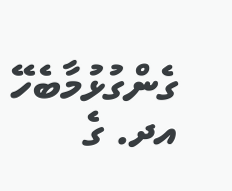ގެންގުޅުމާބެހޭ އދ. ގެ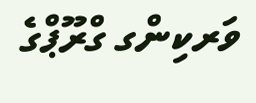ވަރކިންގ ގްރޫޕްގެ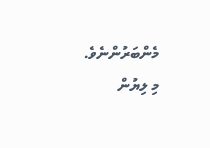މެންބަރުންނެވެ.
މި ލިޔުން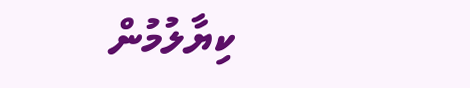ކިޔާލުމުން